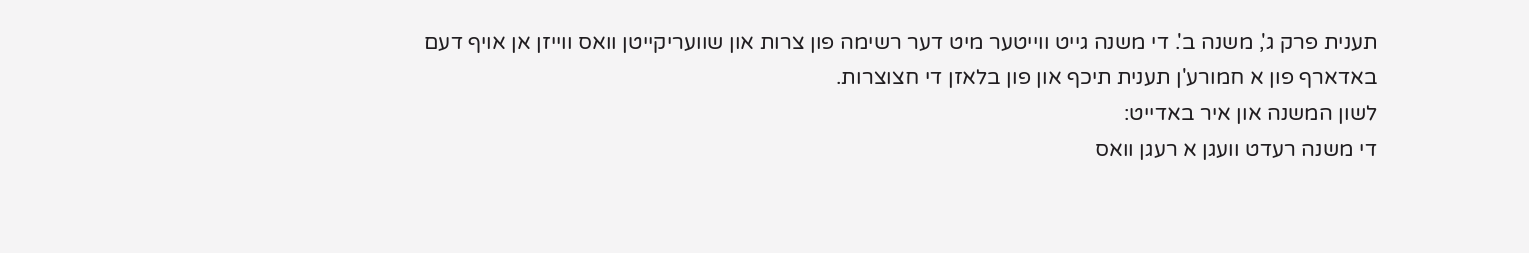תענית פרק ג', משנה ב'. די משנה גייט ווייטער מיט דער רשימה פון צרות און שוועריקייטן וואס ווייזן אן אויף דעם באדארף פון א חמורע'ן תענית תיכף און פון בלאזן די חצוצרות.
לשון המשנה און איר באדייט:
די משנה רעדט וועגן א רעגן וואס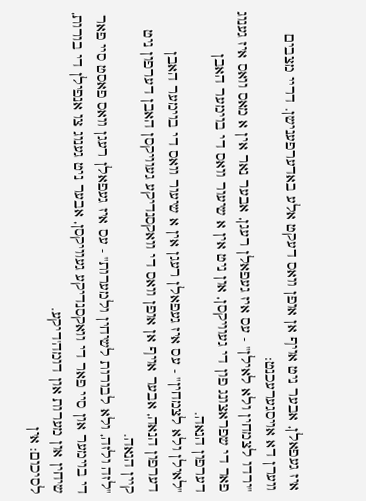איז געפאלן, אבער ניט אויף אן אופן וואס דעקט אלע באדערפענישן. דריי מצבים ווערן דא אויסגערעכנט:
"ירדו לצמחין ולא לאילן" - עס איז געפאלן רעגן, אבער נאר אין א מאס וואס איז גענוג פאר די שפראצונג פון די געוויקסן, און ניט אין א שיעור וואס די בוימער האבן דערפון הנאה.
"לאילן ולא לצמחין" - עס איז געפאלן רעגן אין א שיעור וואס די בוימער האבן דערפון הנאה, אבער אויף אן אופן וואס די וואקסנדיקע געוויקסן האבן דערפון ניט קיין הנאה.
"לזה ולזה, ולא לבורות לשיחין ולמערות" - עס איז געפאלן רעגן וואס פאסט סיי פאר די בוימער און סיי פאר די וואקסנדיקע געוויקסן, אבער ניט גענוג צו אנפילן די בורות, שיחין און מערות און דומה'דיקע.
לסיכום: אין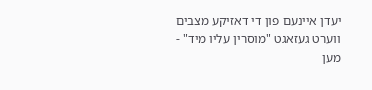יעדן איינעם פון די דאזיקע מצבים ווערט געזאגט "מוסרין עליו מיד" - מען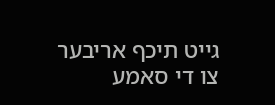גייט תיכף אריבער צו די סאמע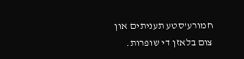חמורע'סטע תעניתים און צום בלאזן די שופרות.